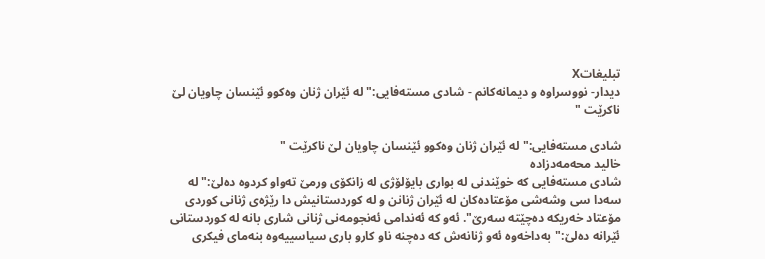تبليغاتX
دیدار- نووسراوه‌ و دیمانه‌کانم - شادی‌ مسته‌فایی‌:" له‌ ئێران ژنان وه‌كوو ئێنسان چاویان لێ ناكرێت "

شادی‌ مسته‌فایی‌:" له‌ ئێران ژنان وه‌كوو ئێنسان چاویان لێ ناكرێت "
خالید محه‌مه‌دزاده‌
شادی‌ مسته‌فایی‌ كه‌ خوێندنی‌ له‌ بواری‌ بایۆلۆژی‌ له‌ زانكۆی‌ ورمێ‌ ته‌واو كردوه‌ ده‌لێ‌:"له‌ سه‌دا سی وشه‌شی مۆعتاده‌كان له‌ ئێران ژنانن و له‌ كوردستانیش دا رێژه‌ی ژنانی كوردی‌ مۆعتاد خه‌ریكه‌ ده‌چێته‌ سه‌رێ‌". ئه‌و كه‌ ئه‌ندامی‌ ئه‌نجومه‌نی‌ ژنانی‌ شاری‌ بانه‌ له‌ كوردستانی‌ ئێرانه‌ ده‌لێ‌:"به‌داخه‌وه‌ ئه‌و ژنانه‌ش كه‌ ده‌چنه‌ ناو كارو باری سیاسییه‌وه‌ بنه‌مای فیكری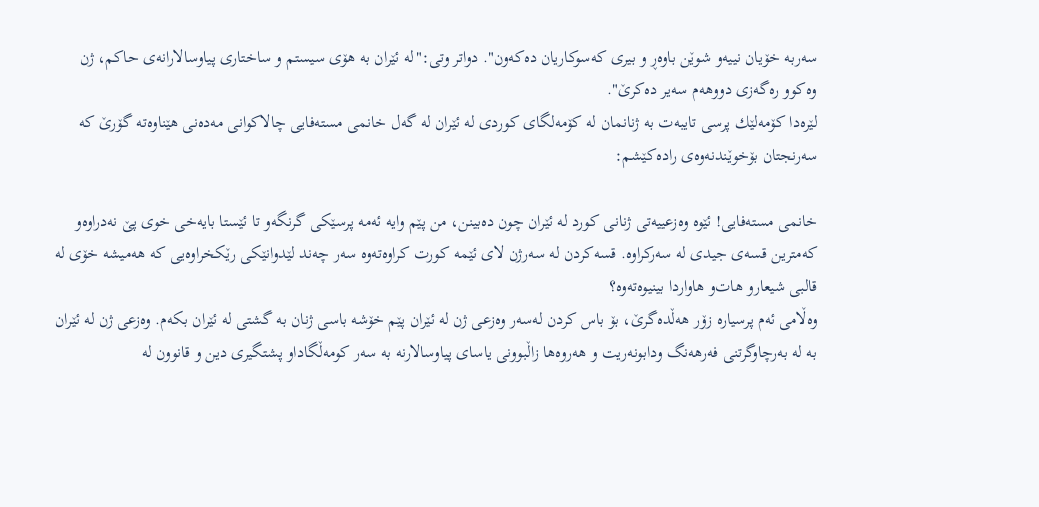سه‌ربه‌ خۆیان نییه‌‌و شوێن باوه‌ڕ و بیری كه‌سوكاریان ده‌كه‌ون". دواتر وتی‌:"له‌ ئێران به‌ هۆی سیستم و ساختاری پیاوسالارانه‌ی حاكم، ژن وه‌كوو ره‌گه‌زی دووهه‌م سه‌یر ده‌كرێ".
لێره‌دا كۆمه‌لێك پرسی‌ تایبه‌ت به‌ ژنانمان له‌ كۆمه‌لگای‌ كوردی‌ له‌ ئێران له‌ گه‌ل خانمی‌ مسته‌فایی‌ چالاكوانی‌ مه‌ده‌نی‌ هێناوه‌ته‌ گۆرێ‌ كه‌ سه‌رنجتان بۆخوێندنه‌وه‌ی‌ راده‌كێشم:

خانمی‌ مسته‌فایی‌! ئێوه‌ وه‌زعییه‌تی‌ ژنانی‌ كورد له‌ ئێران چون ده‌بینن، من پێم وایه‌ ئه‌مه‌ پرسێكی‌ گرنگه‌و تا ئێستا بایه‌خی‌ خوی‌ پێ‌ نه‌دراوه‌‌و كه‌مترین قسه‌ی‌ جیدی‌ له‌ سه‌ركراوه‌. قسه‌كردن له‌ سه‌رژن لای‌ ئێمه‌ كورت كراوه‌ته‌وه‌ سه‌ر چه‌ند لێدوانێكی‌ رێكخراوه‌یی‌ كه‌ هه‌میشه‌ خۆی‌ له‌ قالبی‌ شیعار‌و هات‌و هاواردا بینیوه‌ته‌وه‌؟
وه‌ڵامی ئه‌م پرسیاره‌ زۆر هه‌ڵده‌گرێ، بۆ باس كردن له‌سه‌ر وه‌زعی ژن له‌ ئێران پێم خۆشه‌ باسی ژنان به‌ گشتی له‌ ئێران بكه‌م. وه‌زعی ژن له‌ ئێران به‌ له‌ به‌رچاوگرتنی فه‌رهه‌نگ ودابونه‌ریت و هه‌روه‌ها زاڵبوونی یاسای پیاوسالارنه‌ به‌ سه‌ر كومه‌ڵگاداو پشتگیری دین و قانوون له‌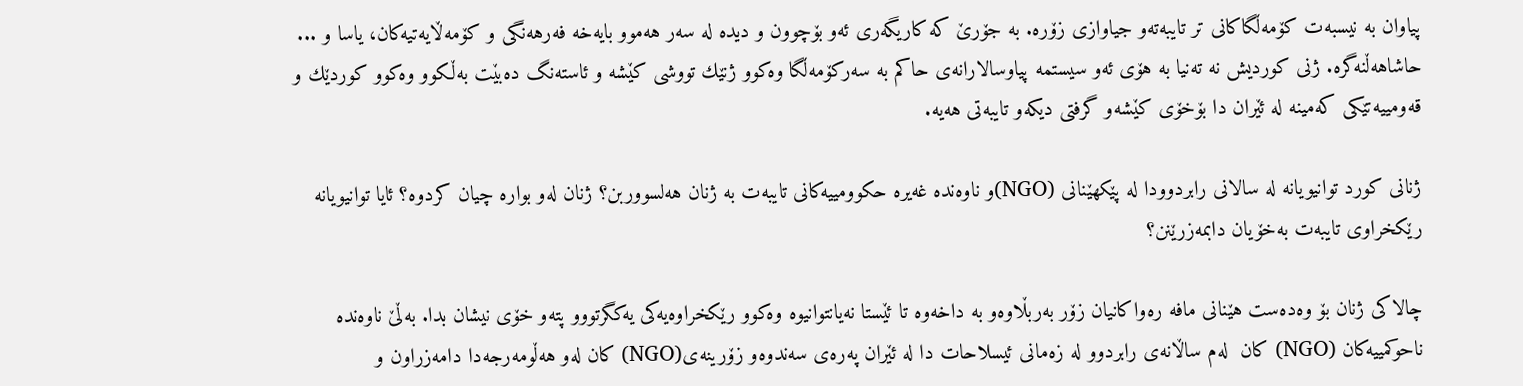پیاوان به‌ نیسبه‌ت كۆمه‌ڵگاكانی تر تایبه‌ته‌و جیاوازی زۆره‌. به‌ جۆرێ كه‌ كاریگه‌ری ئه‌و بۆچوون و دیده‌ له‌ سه‌ر هه‌موو بایه‌خه‌ فه‌رهه‌نگی و كۆمه‌ڵایه‌تیه‌كان، یاسا و ... حاشاهه‌ڵنه‌گره‌. ژنی كوردیش نه‌ ته‌نیا به‌ هۆی ئه‌و سیستمه‌ پیاوسالارانه‌ی حاكم به‌ سه‌ركۆمه‌ڵگا وه‌كوو ژنێك تووشی كێشه‌ و ئاسته‌نگ ده‌بێت به‌ڵكوو وه‌كوو كوردێك و قه‌ومییه‌تێكی كه‌مینه‌ له‌ ئێران دا بۆخۆی كێشه‌و گرفتی دیكه‌و تایبه‌تی هه‌یه‌.

ژنانی‌ كورد توانیویانه‌ له‌ سالانی‌ رابردوودا له‌ پێكهێنانی‌ (NGO)و ناوه‌نده‌ غه‌یره‌ حكوومییه‌كانی‌ تایبه‌ت به‌ ژنان هه‌لسووربن؟ ژنان له‌و بواره‌ چیان كردوه‌؟ ئایا توانیویانه‌ رێكخراوی‌ تایبه‌ت به‌خۆیان دابمه‌زرێنن؟

چالاكی ژنان بۆ وه‌ده‌ست هێنانی مافه‌ ره‌واكانیان زۆر به‌ربڵاوه‌و به‌ داخه‌وه‌ تا ئێستا نه‌یانتوانیوه‌ وه‌كوو رێكخراوه‌یه‌كی یه‌كگرتووو پته‌و خۆی نیشان بدا. به‌ڵێ ناوه‌نده‌ ناحوكمییه‌كان (NGO) كان  له‌م ساڵانه‌ی رابردوو له‌ زه‌مانی ئیسلاحات دا له‌ ئێران په‌ره‌ی سه‌ندوه‌و زۆرینه‌ی(NGO) كان له‌و هه‌ڵومه‌رجه‌دا دامه‌زراون و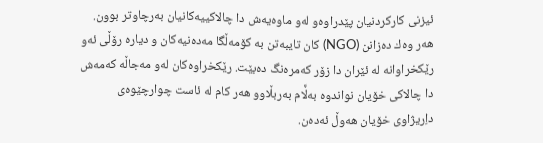ئیزنی كاركردنیان پێدراوه‌و له‌و ماوه‌یه‌ش دا چالاكییه‌كانیان به‌رچاوتر بوون. هه‌ر وه‌ك ده‌زانن (NGO) كان تایبه‌تن به‌ كۆمه‌ڵگا مه‌ده‌نیه‌كان و دیاره‌ رۆڵی ئه‌و رێكخراوانه‌ له‌ ئێران دا زۆر كه‌مره‌نگ ده‌بێت. رێكخراوه‌كان له‌و مه‌جاڵه‌ كه‌مه‌ش دا چالاكی خۆیان نواندوه‌ به‌ڵَام به‌ربڵاوو هه‌ر كام له‌ ئاست چوارچێوه‌ی داِریژاوی خۆیان هه‌وڵ ئه‌ده‌ن.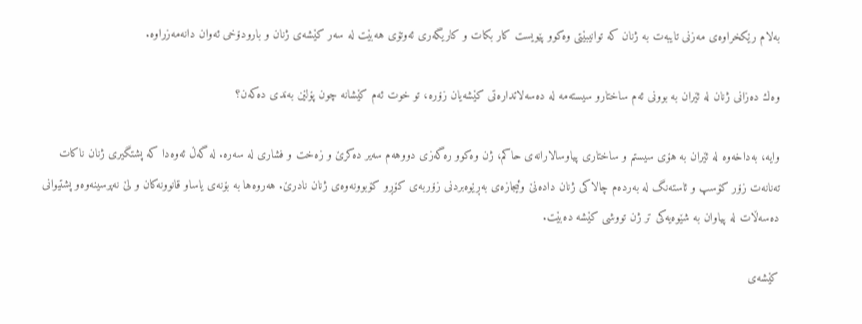به‌لام رێكخراوه‌ی مه‌زنی تایبه‌ت به‌ ژنان كه‌ توانیبێتی وه‌كوو پێویست كار بكات و كاریگه‌ری ئه‌وتۆی هه‌بێت له‌ سه‌ر كێشه‌ی ژنان و بارودۆخی ئه‌وان دانه‌مه‌زراوه‌.

وه‌ك ده‌زانی‌ ژنان له‌ ئێران به‌ بوونی‌ ئه‌م ساختار‌و سیسته‌مه‌ له‌ ده‌سه‌لاتداره‌تی‌ كێشه‌یان زۆره‌، تو خوت ئه‌م كێشانه‌ چون پۆلێن به‌ندی‌ ده‌كه‌ن؟

وایه‌، به‌داخه‌وه‌ له‌ ئێران به‌ هۆی سیستم و ساختاری پیاوسالارانه‌ی حاكم، ژن وه‌كوو ره‌گه‌زی دووهه‌م سه‌یر ده‌كرێ و زه‌خت و فشاری له‌ سه‌ره‌. له‌ گه‌ڵ ئه‌وه‌دا كه‌ پشتگیری ژنان ناكات ته‌نانه‌ت زۆر كۆسپ و ئاسته‌نگ له‌ به‌رده‌م چالاكی ژنان داده‌نێ وئیجازه‌ی به‌ڕێوه‌بردنی زۆربه‌ی كۆڕو كۆبوونه‌وه‌ی ژنان نادرێ. هه‌روه‌ها به‌ بۆنه‌ی یاساو قانوونه‌كان و لێ نه‌پرسینه‌وه‌و پشتیوانی ده‌سه‌ڵات له‌ پیاوان به‌ شێوه‌یه‌كی تر ژن تووشی كێشه‌ ده‌بێت.

كێشه‌ی‌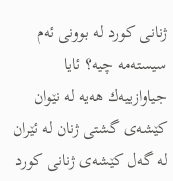ژنانی‌ كورد له‌ بوونی‌ ئه‌م سیسته‌مه‌ چیه‌؟ ئایا جیاوازییه‌ك هه‌یه‌ له‌ نێوان كێشه‌ی‌ گشتی‌ ژنان له‌ ئێران له‌ گه‌ل كێشه‌ی‌ ژنانی‌ كورد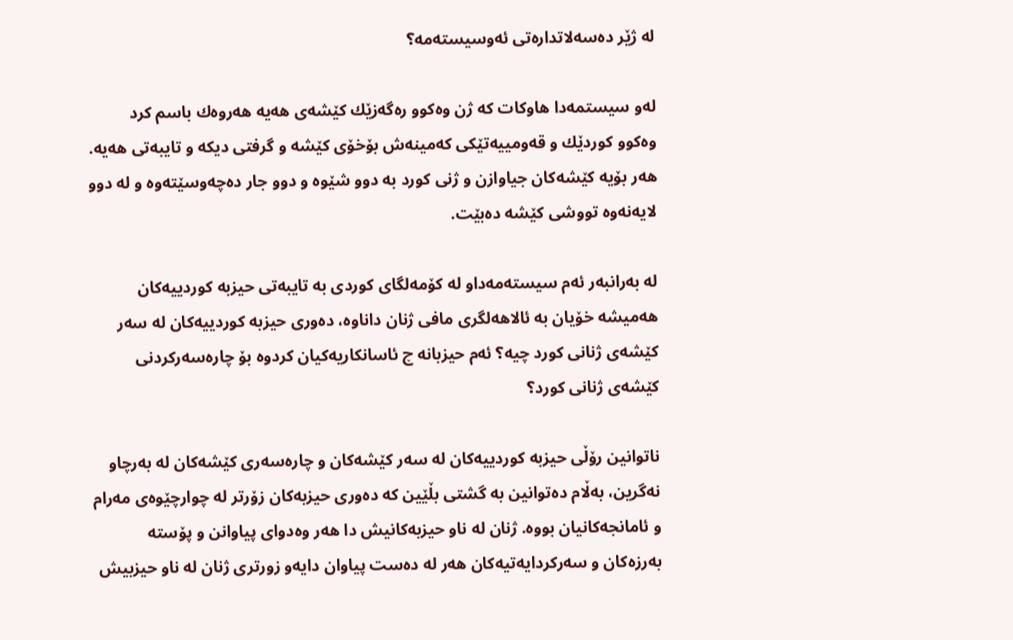له‌ ژێر ده‌سه‌لاتداره‌تی‌ ئه‌وسیسته‌مه‌؟

له‌و سیستمه‌دا هاوكات كه‌ ژن وه‌كوو ره‌گه‌زێك كێشه‌ی هه‌یه‌ هه‌روه‌ك باسم كرد وه‌كوو كوردێك و قه‌ومییه‌تێكی كه‌مینه‌ش بۆخۆی كێشه‌ و گرفتی دیكه‌ و تایبه‌تی هه‌یه‌. هه‌ر بۆیه‌ كێشه‌كان جیاوازن و ژنی كورد به‌ دوو شێوه‌ و دوو جار ده‌چه‌وسێته‌وه‌ و له‌ دوو لایه‌نه‌وه‌ تووشی كێشه‌ ده‌بێت.

له‌ به‌رانبه‌ر ئه‌م سیسته‌مه‌دا‌و له‌ كۆمه‌لگای‌ كوردی‌ به‌ تایبه‌تی‌ حیزبه‌ كوردییه‌كان هه‌میشه‌ خۆیان به‌ ئالاهه‌لگری‌ مافی‌ ژنان داناوه‌، ده‌وری‌ حیزبه‌ كوردییه‌كان له‌ سه‌ر كێشه‌ی‌ ژنانی‌ كورد چیه‌؟ ئه‌م حیزبانه‌ چ ئاسانكاریه‌كیان كردوه‌ بۆ چاره‌سه‌ركردنی‌ كێشه‌ی‌ ژنانی‌ كورد؟

ناتوانین رۆڵی حیزبه‌ كوردییه‌كان له‌ سه‌ر كێشه‌كان و چاره‌سه‌ری كێشه‌كان له‌ به‌رچاو نه‌گرین، به‌ڵام ده‌توانین به‌ گشتی بڵێین كه‌ ده‌وری حیزبه‌كان زۆرتر له‌ چوارچێوه‌ی مه‌رام و ئامانجه‌كانیان بووه‌. ژنان له‌ ناو حیزبه‌كانیش دا هه‌ر وه‌دوای پیاوانن و پۆسته‌ به‌رزه‌كان و سه‌ركردایه‌تیه‌كان هه‌ر له‌ ده‌ست پیاوان دایه‌و زورتری ژنان له‌ ناو حیزبیش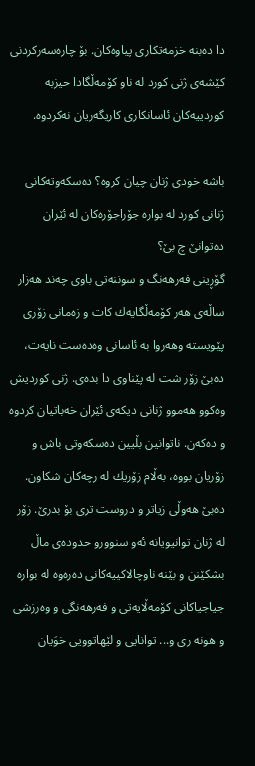دا ده‌بنه‌ خزمه‌تكاری پیاوه‌كان. بۆ چاره‌سه‌ركردنی كێشه‌ی ژنی كورد له‌ ناو كۆمه‌ڵگادا حیزبه‌ كوردییه‌كان ئاسانكاری كاریگه‌ریان نه‌كردوه‌.

باشه‌ خودی‌ ژنان چیان كروه‌؟ ده‌سكه‌وته‌كانی‌ ژنانی‌ كورد له‌ بواره‌ جۆراجۆره‌كان له‌ ئێران ده‌توانێ‌ چ بێ‌؟
گۆڕینی فه‌رهه‌نگ و سوننه‌تی باوی چه‌ند هه‌زار ساڵه‌ی هه‌ر كۆمه‌ڵگایه‌ك كات و زه‌مانی زۆری پێویسته‌ وهه‌روا به‌ ئاسانی وه‌ده‌ست نایه‌ت، ده‌بێ زۆر شت له‌ پێناوی دا بده‌ی. ژنی كوردیش وه‌كوو هه‌موو ژنانی دیكه‌ی ئێران خه‌باتیان كردوه‌ و ده‌كه‌ن. ناتوانین بڵیین ده‌سكه‌وتی باش و زۆریان بووه‌، به‌ڵام زۆریك له‌ رچه‌كان شكاون. ده‌بێ هه‌وڵی زیاتر و دروست تری بۆ بدرێ. زۆر له‌ ژنان توانیویانه‌ ئه‌و سنوورو حدوده‌ی ماڵ بشكێنن و بێنه‌ ناوچالاكییه‌كانی ده‌ره‌وه‌ له‌ بواره‌ جیاجیاكانی كۆمه‌ڵایه‌تی و فه‌رهه‌نگی و وه‌رزشی و هونه‌ ری و... توانایی و لێهاتوویی خوَیان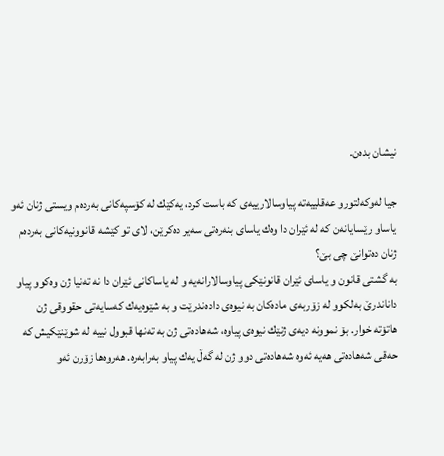نیشان بده‌ن.

جیا له‌وكه‌لتور‌و عه‌قلییه‌ته‌ پیاوسالارییه‌ی‌ كه‌ باست كرد، یه‌كێك له‌ كۆسپه‌كانی‌ به‌رده‌م ویستی‌ ژنان ئه‌و یاسا‌و رێسایانه‌ن كه‌ له‌ ئێران دا وه‌ك یاسای‌ بنه‌ره‌تی‌ سه‌یر ده‌كرێن، لای‌ تو كێشه‌ قانوونیه‌كانی‌ به‌رده‌م ژنان ده‌توانێ‌ چی‌ بێ‌؟
به‌ گشتی قانون و یاسای ئێران قانونێكی پیاوسالارانه‌یه‌ و له‌ یاساكانی ئێران دا نه‌ ته‌نیا ژن وه‌كوو پیاو داناندرێ به‌لكوو له‌ زۆربه‌ی ماده‌كان به‌ نیوه‌ی‌ داده‌ندرێت و به‌ شێوه‌یه‌ك كه‌سایه‌تی حقووقی ژن هاتۆته‌ خوار. بۆ نموونه‌ دیه‌ی ژنێك نیوه‌ی پیاوه‌، شه‌هاده‌تی ژن به‌ ته‌نها قبوول نییه‌ له‌ شوێنێكیش كه‌ حه‌قی شه‌هاده‌تی هه‌یه‌ ئه‌وه‌ شه‌هاده‌تی دوو ژن له‌ گه‌ڵ یه‌ك پیاو به‌رابه‌ره‌. هه‌روه‌ها زۆرن ئه‌و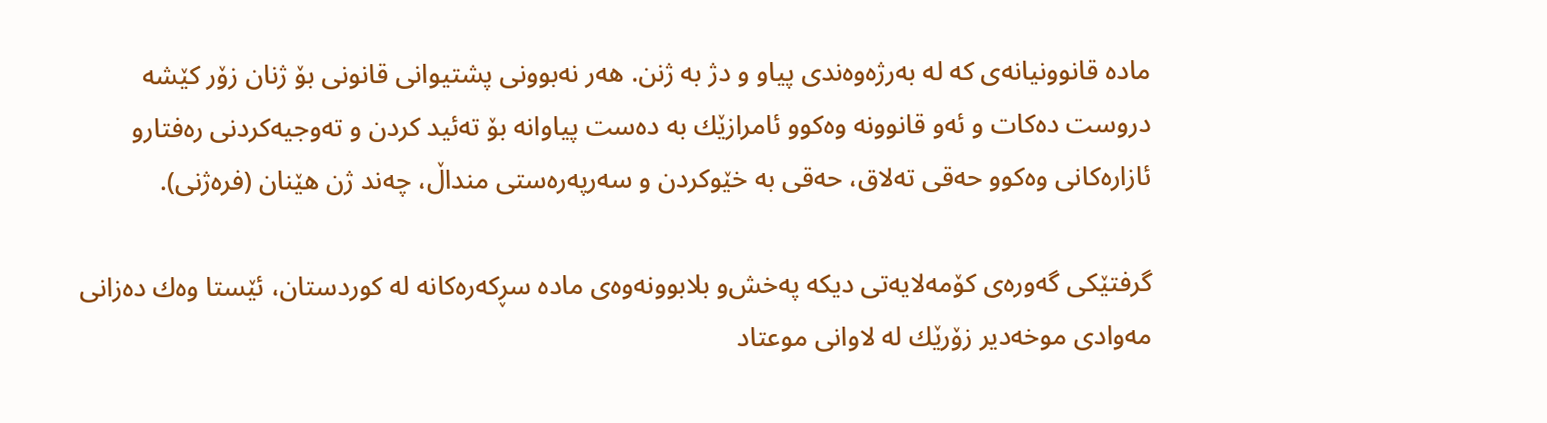ماده‌ قانوونیانه‌ی كه‌ له‌ به‌رژه‌وه‌ندی پیاو و دژ به‌ ژنن. هه‌ر نه‌بوونی پشتیوانی قانونی بۆ ژنان زۆر كێشه‌ دروست ده‌كات و ئه‌و قانوونه‌ وه‌كوو ئامرازێك به‌ ده‌ست پیاوانه‌ بۆ ته‌ئید كردن و ته‌وجیه‌كردنی ره‌فتارو ئازاره‌كانی وه‌كوو حه‌قی ته‌لاق، حه‌قی به‌ خێوكردن و سه‌رپه‌ره‌ستی منداڵ، چه‌ند ژن هێنان (فره‌ژنی‌).

گرفتێكی‌ گه‌وره‌ی‌ كۆمه‌لایه‌تی‌ دیكه‌ په‌خش‌و بلابوونه‌وه‌ی‌ ماده‌ سڕكه‌ره‌كانه‌ له‌ كوردستان، ئێستا وه‌ك ده‌زانی‌ مه‌وادی‌ موخه‌دیر زۆرێك له‌ لاوانی‌ موعتاد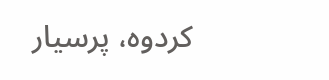كردوه‌، پرسیار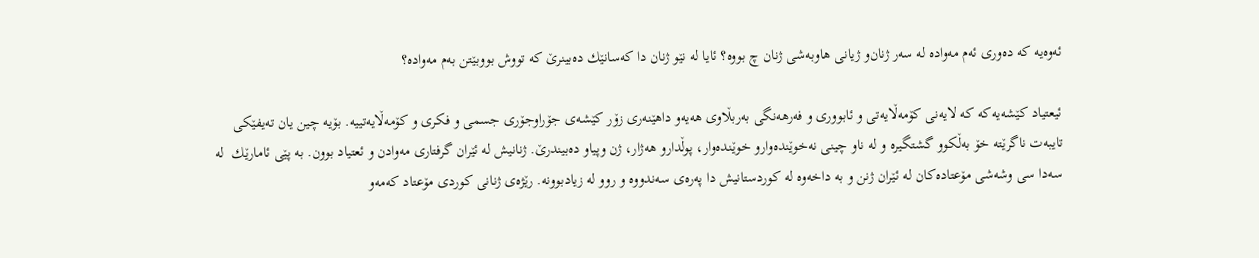ئه‌وه‌یه‌ كه‌ ده‌وری‌ ئه‌م مه‌واده‌ له‌ سه‌ر ژنان‌و ژیانی‌ هاوبه‌شی‌ ژنان چ بووه‌؟ ئایا له‌ نێو ژنان دا كه‌سانێك ده‌بینرێ‌ كه‌ تووش بووبێتن به‌م مه‌واده‌؟

ئیعتیاد كێشه‌یه‌كه‌ كه‌ لایه‌نی كۆمه‌ڵایه‌تی و ئابووری و فه‌رهه‌نگی به‌ربڵاوی‌ هه‌یه‌‌و داهێنه‌ری زۆر كێشه‌ی جۆراوجۆری جسمی و فكری و كۆمه‌ڵایه‌تییه‌. بۆیه‌ چین یان ته‌یفێكی‌ تایبه‌ت ناگرێته‌ خۆ به‌ڵكوو گشتگیره‌ و له‌ ناو چینی نه‌خوێنده‌وارو خوێنده‌وار، پوڵدارو هه‌ژار، ژن وپیاو ده‌بیندرێ. ژنانیش له‌ ئێران گرفتاری مه‌وادن و ئعتیاد بوون. به‌ پێی ئامارێك  له‌ سه‌دا سی وشه‌شی مۆعتاده‌كان له‌ ئێران ژنن و به‌ داخه‌وه‌ له‌ كوردستانیش دا په‌ره‌ی سه‌ندووه‌ و روو له‌ زیادبوونه‌. رێژه‌ی ژنانی كوردی‌ مۆعتاد كه‌مه‌و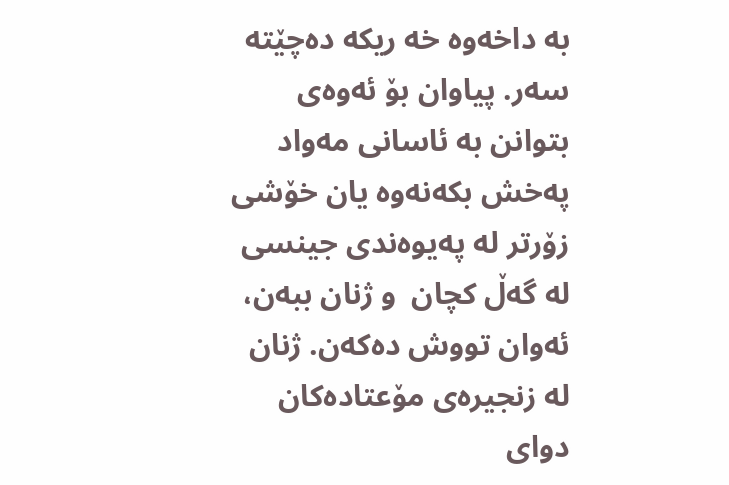به‌ داخه‌وه‌ خه‌ ریكه‌ ده‌چێته‌ سه‌ر. پیاوان بۆ ئه‌وه‌ی بتوانن به‌ ئاسانی مه‌واد په‌خش بكه‌نه‌وه‌ یان خۆشی زۆرتر له‌ په‌یوه‌ندی جینسی له‌ گه‌ڵ كچان  و ژنان ببه‌ن، ئه‌وان تووش ده‌كه‌ن. ژنان له‌ زنجیره‌ی مۆعتاده‌كان دوای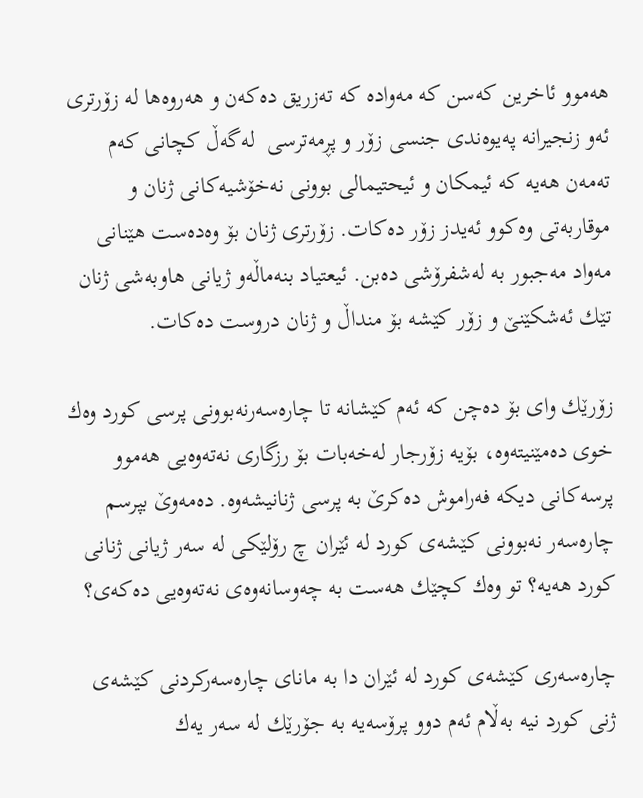هه‌موو ئاخرین كه‌سن كه‌ مه‌واده‌ كه‌ ته‌زریق ده‌كه‌ن و هه‌روه‌ها له‌ زۆرتری ئه‌و زنجیرانه‌ په‌یوه‌ندی جنسی زۆر و پڕمه‌ترسی  له‌گه‌ڵ كچانی كه‌م ته‌مه‌ن هه‌یه‌ كه‌ ئیمكان و ئیحتیمالی بوونی نه‌خۆشیه‌كانی ژنان و موقاربه‌تی وه‌كوو ئه‌یدز زۆر ده‌كات. زۆرتری ژنان بۆ وه‌ده‌ست هێنانی مه‌واد مه‌جبور به‌ له‌شفرۆشی ده‌بن. ئیعتیاد بنه‌ماڵه‌و ژیانی هاوبه‌شی ژنان تێك ئه‌شكێنێ و زۆر كێشه‌ بۆ منداڵ و ژنان دروست ده‌كات.

زۆرێك وای‌ بۆ ده‌چن كه‌ ئه‌م كێشانه‌ تا چاره‌سه‌رنه‌بوونی‌ پرسی‌ كورد وه‌ك خوی‌ ده‌مێنیته‌وه‌، بۆیه‌ زۆرجار له‌خه‌بات بۆ رزگاری‌ نه‌ته‌وه‌یی‌ هه‌موو پرسه‌كانی‌ دیكه‌ فه‌راموش ده‌كرێ‌ به‌ پرسی‌ ژنانیشه‌وه‌. ده‌مه‌وێ‌ بپرسم چاره‌سه‌ر نه‌بوونی‌ كێشه‌ی‌ كورد له‌ ئێران چ رۆلێكی‌ له‌ سه‌ر ژیانی‌ ژنانی‌ كورد هه‌یه‌؟ تو وه‌ك كچێك هه‌ست به‌ چه‌وسانه‌وه‌ی‌ نه‌ته‌وه‌یی‌ ده‌كه‌ی‌؟

چاره‌سه‌ری كێشه‌ی كورد له‌ ئێران دا به‌ مانای چاره‌سه‌ركردنی كێشه‌ی ژنی كورد نیه‌ به‌ڵام ئه‌م دوو پرۆسه‌یه‌ به‌ جۆرێك له‌ سه‌ر یه‌ك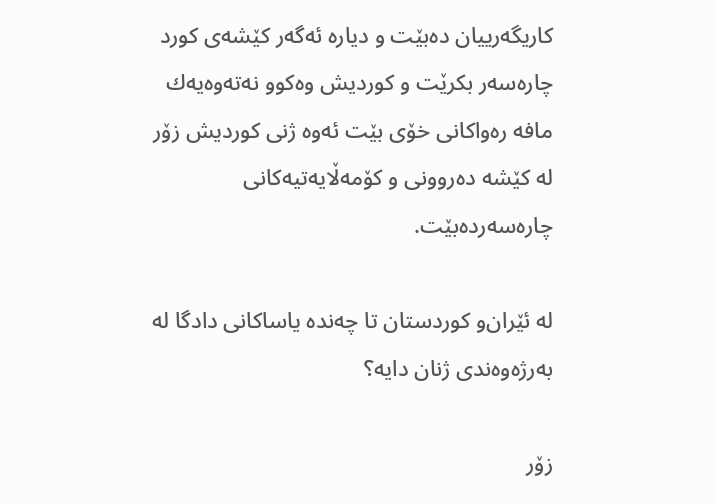كاریگه‌رییان ده‌بێت و دیاره‌ ئه‌گه‌ر كێشه‌ی كورد چاره‌سه‌ر بكرێت و كوردیش وه‌كوو نه‌ته‌وه‌یه‌ك مافه‌ ره‌واكانی خۆی بێت ئه‌وه‌ ژنی كوردیش زۆر له‌ كێشه‌ ده‌روونی و كۆمه‌ڵایه‌تیه‌كانی چاره‌سه‌رده‌بێت.

له‌ ئێران‌و كوردستان تا چه‌نده‌ یاساكانی‌ دادگا له‌ به‌رژه‌وه‌ندی‌ ژنان دایه‌؟

زۆر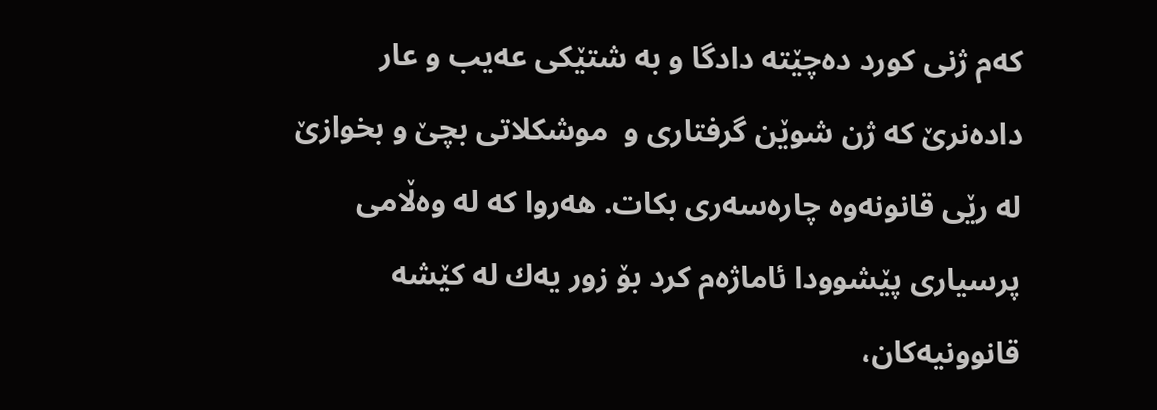كه‌م ژنی كورد ده‌چێته‌ دادگا و به‌ شتێكی عه‌یب و عار داده‌نرێ‌ كه‌ ژن شوێن گرفتاری و  موشكلاتی بچێ و بخوازێ له‌ رێی قانونه‌وه‌ چاره‌سه‌ری بكات. هه‌روا كه‌ له‌ وه‌ڵامی پرسیاری پێشوودا ئاماژه‌م كرد بۆ زور یه‌ك له‌ كێشه‌ قانوونیه‌كان،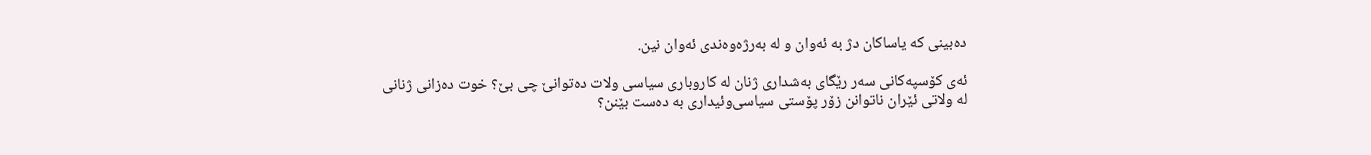ده‌بینی كه‌ یاساكان دژ به‌ ئه‌وان و له‌ به‌رژه‌وه‌ندی ئه‌وان نین.

ئه‌ی‌ كۆسپه‌كانی‌ سه‌ر رێگای‌ به‌شداری‌ ژنان له‌ كاروباری‌ سیاسی‌ ولات ده‌توانێ‌ چی‌ بێ‌؟ خوت ده‌زانی‌ ژنانی‌ له‌ ولاتی‌ ئێران ناتوانن زۆر پۆستی‌ سیاسی‌‌وئیداری‌ به‌ ده‌ست بێنن؟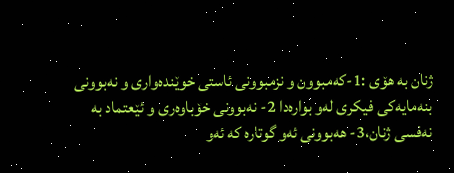ژنان به‌ هۆی :1-كه‌مبوون و نزمبوونی ئاستی خوێنده‌واری و نه‌بوونی بنه‌مایه‌كی فیكری له‌و بواره‌دا 2- نه‌بوونی خۆباوه‌ری و ئێعتماد به‌ نه‌فسی ژنان،3- هه‌بوونی ئه‌و گوتاره‌ كه‌ ئه‌و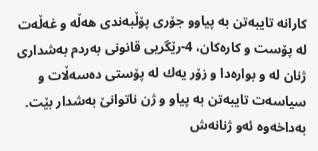كارانه‌ تایبه‌تن به‌ پیاوو جۆری پۆڵبه‌ندی هه‌ڵه‌ و غه‌ڵه‌ت له‌ پۆست و كاره‌كان، 4-رێگریی قانونی به‌ردم به‌شداری ژنان له‌ و بواره‌دا و زۆر یه‌ك له‌ پۆستی ده‌سه‌ڵات و سیاسه‌ت تایبه‌تن به‌ پیاو و ژن ناتوانێ به‌شدار بێت. به‌داخه‌وه‌ ئه‌و ژنانه‌ش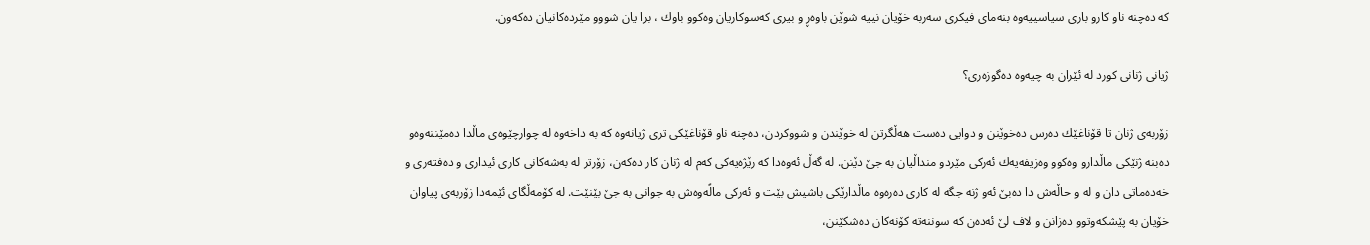كه‌ ده‌چنه‌ ناو كارو باری سیاسییه‌وه‌ بنه‌مای فیكری سه‌ربه‌ خۆیان نییه‌ شوێن باوه‌ڕ و بیری كه‌سوكاریان وه‌كوو باوك ، برا یان شووو مێرده‌كانیان ده‌كه‌ون.

ژیانی‌ ژنانی‌ كورد له‌ ئێران به‌ چیه‌وه‌ ده‌گوزه‌ری‌؟

زۆربه‌ی ژنان تا قۆناغێك ده‌رس ده‌خوێنن و دوایی ده‌ست هه‌ڵگرتن له‌ خوێندن و شووكردن، ده‌چنه‌ ناو قۆناغێكی تری ژیانه‌وه‌ كه‌ به‌ داخه‌وه‌ له‌ چوارچێوه‌ی ماڵدا ده‌مێننه‌وه‌و ده‌بنه‌ ژنێكی ماڵدارو وه‌كوو وه‌زیفه‌یه‌ك ئه‌ركی مێردو منداڵیان به‌ جێ دێنن. له‌ گه‌ڵ ئه‌وه‌دا كه‌ رێژه‌یه‌كی كه‌م له‌ ژنان كار ده‌كه‌ن، زۆرتر له‌ به‌شه‌كانی كاری ئیداری و ده‌فته‌ری و خه‌ده‌ماتی دان و له‌ و حاڵه‌ش دا ده‌بێ ئه‌و ژنه‌ جگه‌ له‌ كاری ده‌ره‌وه‌ ماڵدارێكی باشیش بێت و ئه‌ركی مالًه‌وه‌ش به‌ جوانی به‌ جێ بێنێت. له‌ كۆمه‌ڵگای ئێمه‌دا زۆربه‌ی پیاوان خۆیان به‌ پێشكه‌وتوو ده‌زانن و لاف لێ ئه‌ده‌ن كه‌ سوننه‌ته‌ كۆنه‌كان ده‌شكێنن،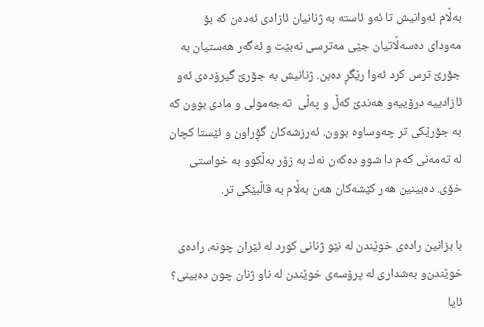به‌ڵام ئه‌وانیش تا ئه‌و ئاسته‌ به‌ ژنانیان ئازادی ئه‌ده‌ن كه‌ بۆ مه‌ودای ده‌سه‌ڵاتیان جێی مه‌ترسی نه‌بێت و ئه‌گه‌ر هه‌ستیان به‌ جۆرێ ترس كرد ئه‌وا رێگڕ ده‌بن. ژنانیش به‌ جۆرێ گیرۆده‌ی ئه‌و ئازادییه‌ درۆییه‌و هه‌ندێ كه‌ڵ و په‌ڵی  ته‌جه‌مولی‌ و مادی بوون كه‌ به‌ جۆرێكی تر چه‌وساوه‌ بوون. ئه‌رزشه‌كان گۆِراون و ئێستا كچان له‌ ته‌مه‌نی كه‌م دا شوو ده‌كه‌ن نه‌ك به‌ زۆر به‌ڵكوو به‌ خواستی خۆی. ده‌بینین هه‌ر كێشه‌كان هه‌ن به‌ڵام به‌ قاڵبێكی تر.

با بزانین راده‌ی‌ خوێندن له‌ نێو ژنانی‌ كورد له‌ ئێران چونه‌، راده‌ی‌ خوێندن‌و به‌شداری‌ له‌ پرۆسه‌ی‌ خوێندن له‌ ناو ژنان چون ده‌بینی‌؟ ئایا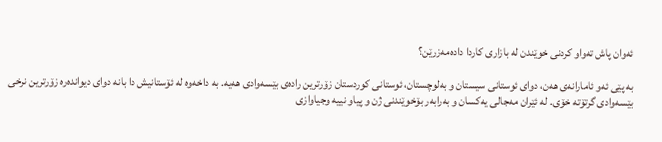ئه‌وان پاش ته‌واو كردنی‌ خوێندن له‌ بازاری‌ كاردا داده‌مه‌زرێن؟

به‌ پێی ئه‌و ئامارانه‌ی هه‌ن، دوای ئوستانی سیستان و به‌لوچستان، ئوستانی كوردستان زۆرترین راده‌ی بێسه‌وادی هه‌یه‌. به‌ داخه‌وه‌ له‌ ئۆستانیش دا بانه‌ دوای دیوانده‌ره‌ زۆرترین نرخی بێسه‌وادی گرتۆته‌ خۆی. له‌ ئێران مه‌جالی یه‌كسان و به‌رابه‌ر بۆخوێندنی ژن و پیاو نییه‌ وجیاوازی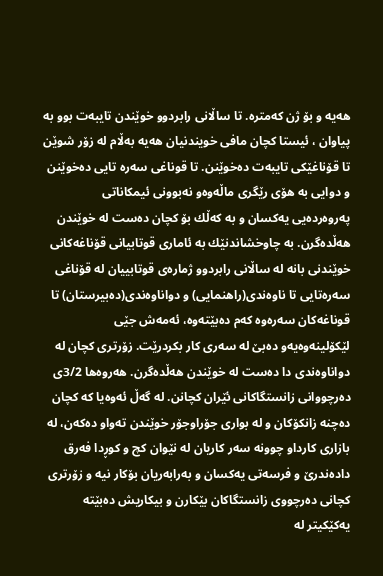هه‌یه‌ و بۆ ژن كه‌متره‌. تا ساڵانی رابردوو خوێندن تایبه‌ت بوو به‌ پیاوان ، ئیستا كچان مافی خویندنیان هه‌یه‌ به‌ڵام له‌ زۆر شوێن تا قۆناغێكی تایبه‌ت ده‌خوێنن. تا قوناغی سه‌ره‌ تایی ده‌خوێنن و دوایی به‌ هۆی رێگری ماڵه‌وه‌و نه‌بوونی ئیمكاناتی په‌روه‌رده‌یی یه‌كسان و به‌ كه‌ڵك بۆ كچان ده‌ست له‌ خوێندن هه‌ڵده‌گرن. به‌ چاوخشاندنێك به‌ ئاماری قوتابیانی قۆناغه‌كانی خوێندنی بانه‌ له‌ ساڵانی رابردوو ژماره‌ی قوتابییان له‌ قۆناغی سه‌ره‌تایی تا ناوه‌ندی(راهنمایی) و دواناوه‌ندی(ده‌بیرستان) تا قوناغه‌كان سه‌ره‌وه‌ كه‌م ده‌بێته‌وه‌، ئه‌مه‌ش جێی لێكۆلینه‌وه‌یه‌و ده‌بێ له‌ سه‌ری كار بكردرێت. زۆرتری كچان له‌ دواناوه‌ندی دا ده‌ست له‌ خوێندن هه‌ڵده‌گرن. هه‌روه‌ها 3/2ی ده‌رچووانی زانستگاكانی ئێران كچانن. له‌ گه‌ڵ ئه‌وه‌یا كه‌ كچان ده‌چنه‌ زانكۆكان و له‌ بواری جۆراوجۆر خوێندن ته‌واو ده‌كه‌ن، له‌ بازاری كارداو چوونه‌ سه‌ر كاریان له‌ نێوان كچ و كوڕدا فه‌رق داده‌ندرێ و فرسه‌تی یه‌كسان و به‌رابه‌ریان بۆكار نیه‌ و زۆرتری كچانی ده‌رچووی زانستگاكان بێكارن و بیكاریش ده‌بێته‌ یه‌كێكیتر له‌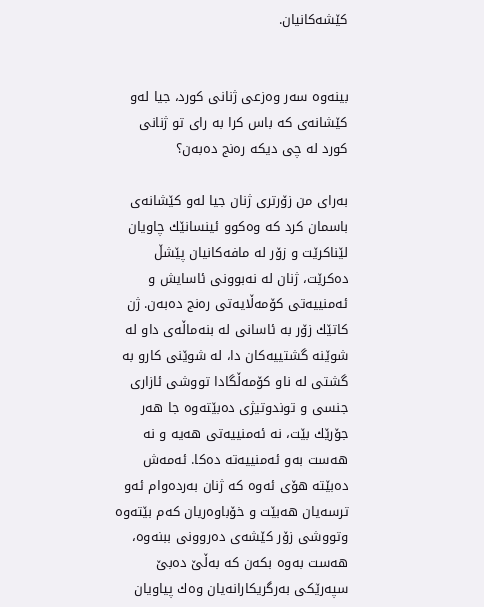كێشه‌كانیان.


بینه‌وه‌ سه‌ر وه‌زعی‌ ژنانی‌ كورد، جیا له‌و كێشانه‌ی‌ كه‌ باس كرا به‌ رای‌ تو ژنانی‌ كورد له‌ چی‌ دیكه‌ ره‌نج ده‌به‌ن؟

به‌رای من زۆرتری ژنان جیا له‌و كێشانه‌ی باسمان كرد كه‌ وه‌كوو ئینسانێك چاویان لێناكرێت و زۆر له‌ مافه‌كانیان پێشڵ ده‌كرێت، ژنان له‌ نه‌بوونی ئاسایش و ئه‌منییه‌تی كۆمه‌ڵایه‌تی ره‌نج ده‌به‌ن. ژن كاتێك زۆر به‌ ئاسانی له‌ بنه‌ماڵه‌ی دا‌و له‌ شوێنه‌ گشتییه‌كان دا، له‌ شوێنی كارو به‌ گشتی له‌ ناو كۆمه‌ڵگادا تووشی ئازاری جنسی و توندوتیژی ده‌بێته‌وه‌ جا هه‌ر جۆرێك بێت، نه‌ ئه‌منییه‌تی هه‌یه‌ و نه‌ هه‌ست به‌و ئه‌منییه‌ته‌ ده‌كا. ئه‌مه‌ش ده‌بێته‌ هۆی ئه‌وه‌ كه‌ ژنان به‌رده‌وام ئه‌و ترسه‌یان هه‌بێت و خۆباوه‌ریان كه‌م بێته‌وه‌ وتووشی زۆر كێشه‌ی ده‌روونی ببنه‌وه‌، هه‌ست به‌وه‌ بكه‌ن كه‌ به‌ڵێ ده‌بێ سپه‌رێكی به‌رگریكارانه‌یان وه‌ك پیاویان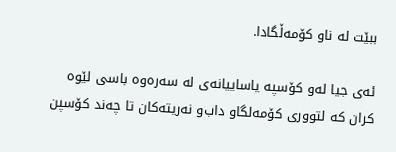ببێت له‌ ناو كۆمه‌ڵگادا.

ئه‌ی‌ جیا له‌و كۆسپه‌ یاساییانه‌ی‌ له‌ سه‌ره‌وه‌ باسی‌ لێوه‌ كران كه‌ لتووری‌ كۆمه‌لگا‌و داب‌و نه‌ریته‌كان تا چه‌ند كۆسپن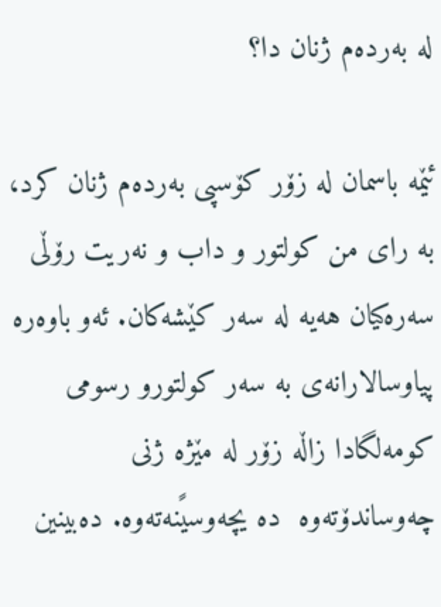له‌ به‌رده‌م ژنان دا؟

ئێمه‌ باسمان له‌ زۆر كۆسپی به‌رده‌م ژنان كرد، به‌ رای من كولتور و داب و نه‌ریت رۆڵی سه‌ره‌كیان هه‌یه‌ له‌ سه‌ر كێشه‌كان. ئه‌و باوه‌ره‌ پیاوسالارانه‌ی به‌ سه‌ر كولتورو رسومی كومه‌لگادا زاڵه‌ زۆر له‌ مێژه‌ ژنی چه‌وساندۆته‌وه‌  ده‌ یچه‌وسیًنه‌ته‌وه‌. ده‌بینین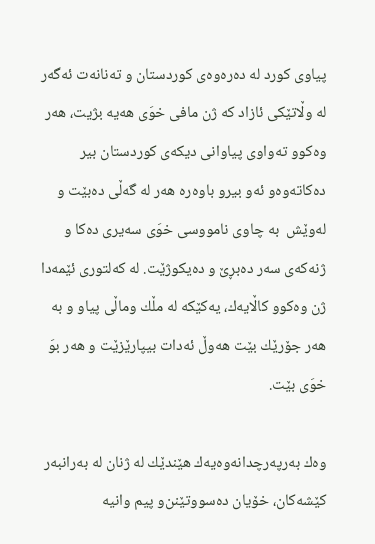پیاوی كورد له‌ ده‌ره‌وه‌ی كوردستان و ته‌نانه‌ت ئه‌گه‌ر له‌ وڵاتێكی ئازاد كه‌ ژن مافی خوَی هه‌یه‌ بژیت، هه‌ر وه‌كوو ته‌واوی پیاوانی دیكه‌ی كوردستان بیر ده‌كاته‌وه‌و ئه‌و بیرو باوه‌ره‌ هه‌ر له‌ گه‌ڵی ده‌بێت و له‌وێش  به‌ چاوی نامووسی خوَی سه‌یری‌ ده‌كا و ژنه‌كه‌ی سه‌ر ده‌بڕێ و ده‌یكوژێت. له‌ كه‌لتوری ئێمه‌دا ژن وه‌كوو كاڵایه‌ك، یه‌كێكه‌ له‌ مڵك وماڵی پیاو و به‌ هه‌ر جۆرێك بێت هه‌وڵ ئه‌دات بیپارێزێت و هه‌ر بوَ خوَی بێت.

وه‌ك به‌رپه‌رچدانه‌وه‌یه‌ك هێندێك له‌ ژنان له‌ به‌رانبه‌ر كێشه‌كان، خۆیان ده‌سووتێنن‌و پیم وانیه‌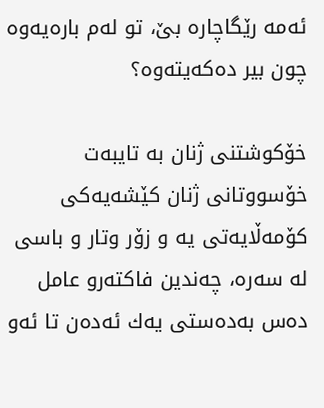ئه‌مه‌ رێگاچاره‌ بێ‌، تو له‌م باره‌یه‌وه‌ چون بیر ده‌كه‌یته‌وه‌؟

خۆكوشتنی ژنان به‌ تایبه‌ت خۆسووتانی ژنان كێشه‌یه‌كی كۆمه‌ڵایه‌تی یه‌ و زۆر وتار و باسی له‌ سه‌ره‌، چه‌ندین فاكته‌رو عامل ده‌س به‌ده‌ستی یه‌ك ئه‌ده‌ن تا ئه‌و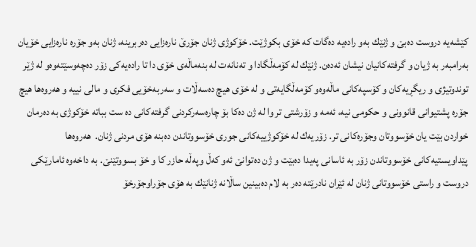كێشه‌یه‌ دروست ده‌بێ و ژنێك به‌و راده‌یه‌ ده‌گات كه‌ خۆی بكوژێت. خۆكوژی ژنان جۆرێ ناره‌زایی ده‌ربرینه‌، ژنان به‌و جۆره‌ ناره‌زایی خۆیان به‌رامبه‌ر به‌ ژیان و گرفته‌كانیان نیشان ئه‌ده‌ن. ژنێك له‌ كۆمه‌ڵگادا و ته‌نانه‌ت له‌ بنه‌ماڵه‌ی خۆی دا تا راده‌یه‌كی زۆر ده‌چه‌وسێته‌وه‌و له‌ ژێر توندوتیژی و ریگڕیه‌كان و كۆسپه‌كانی ماڵه‌وه‌و كۆمه‌ڵگایه‌تی و له‌ خۆی هیچ ده‌سه‌ڵات و سه‌ربه‌خۆیی فكری و مالی نییه‌ و هه‌روه‌ها هیچ جۆره‌ پشتیوانی قانوونی و حكومی نیه‌، ئه‌مه‌ و زۆرشتی تر وا له‌ ژن ده‌كا بۆ چاره‌سه‌ركردنی گرفته‌كانی ده‌ ست بباته‌ خۆكوژی به‌ ده‌رمان خواردن بێت یان خۆسووتان وجۆره‌كانی تر. زۆریه‌ك له‌ خۆكوژییه‌كانی جوری خۆسووتاندن ده‌بنه‌ هۆی مردنی ژنان.  هه‌روه‌ها پێداویستیه‌كانی خۆسووتاندن زۆر به‌ ئاسانی په‌یدا ده‌بێت و ژن ده‌توانێ ئه‌و كه‌ڵ وپه‌ڵه‌ حازر كا و خۆ بسووتێنێ. به‌ داخه‌وه‌ ئامارێكی دروست و راستی خۆسووتانی ژنان له‌ ئێران نادرێته‌ ده‌ر به‌ لام ده‌بینین ساڵانه‌ ژنانێك به‌ هۆی جۆراوجۆرخۆ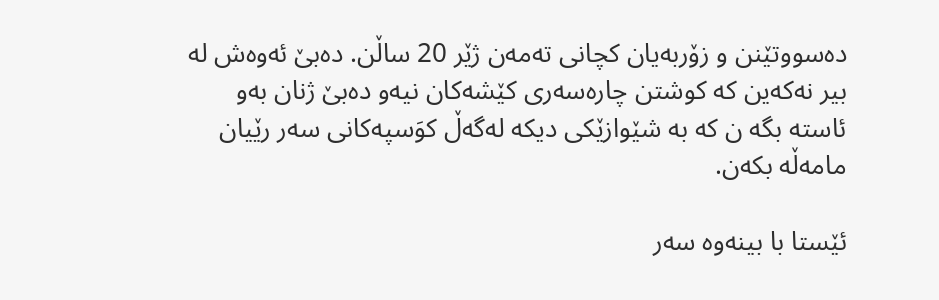ده‌سووتێنن و زۆربه‌یان كچانی ته‌مه‌ن ژێر 20 ساڵن. ده‌بێ ئه‌وه‌ش له‌ بیر نه‌كه‌ین كه‌ كوشتن چاره‌سه‌ری كێشه‌كان نیه‌و ده‌بێ ژنان به‌و ئاسته‌ بگه‌ ن كه‌ به‌ شێوازێكی دیكه‌ له‌گه‌ڵ كوَسپه‌كانی سه‌ر رێیان مامه‌ڵه‌ بكه‌ن.

ئێستا با بینه‌وه‌ سه‌ر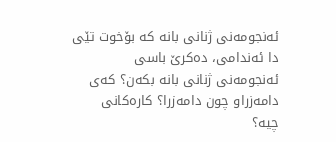ئه‌نجومه‌نی‌ ژنانی‌ بانه‌ كه‌ بۆخوت تێی‌ دا ئه‌ندامی‌، ده‌كرێ‌ باسی‌ ئه‌نجومه‌نی‌ ژنانی‌ بانه‌ بكه‌ن؟ كه‌ی‌ دامه‌زراو چون دامه‌زرا؟ كاره‌كانی‌ چیه‌؟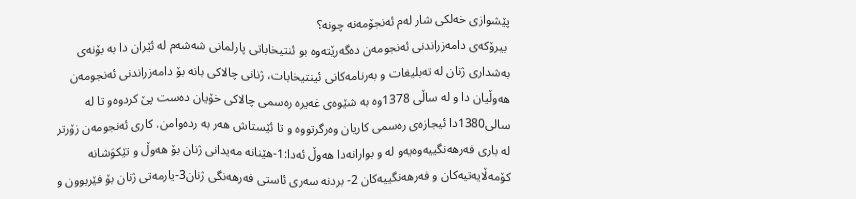پێشوازی‌ خه‌لكی‌ شار له‌م ئه‌نجۆمه‌نه‌ چونه‌؟
 بیرۆكه‌ی دامه‌زراندنی ئه‌نجومه‌ن ده‌گه‌رێته‌وه‌ بو ئنتیخاباتی پارلمانی شه‌شه‌م له‌ ئێران دا به‌ بۆنه‌ی به‌شداری ژنان له‌ ته‌بلیغات و به‌رنامه‌كانی ئینتیخابات، ژنانی چالاكی بانه‌ بۆ دامه‌زراندنی ئه‌نجومه‌ن هه‌وڵیان دا و له‌ ساڵی 1378وه‌ به‌ شێوه‌ی غه‌یره‌ ره‌سمی چالاكی خۆیان ده‌ست پێ كردوه‌و تا له‌ سالی1380دا ئیجازه‌ی ره‌سمی كاریان وه‌رگرتووه‌ و تا ئێستاش هه‌ر به‌ رده‌وامن. كاری ئه‌نجومه‌ن زۆرتر له‌ باری فه‌رهه‌نگییه‌وه‌یه‌و له‌ و بوارانه‌دا هه‌وڵ ئه‌دا:1-هێنانه‌ مه‌یدانی ژنان بۆ هه‌وڵ و تێكوَشانه‌ كۆمه‌ڵایه‌تیه‌كان و فه‌رهه‌نگییه‌كان 2- بردنه‌ سه‌ری ئاستی فه‌رهه‌نگی ژنان3-یارمه‌تی ژنان بۆ فێربوون و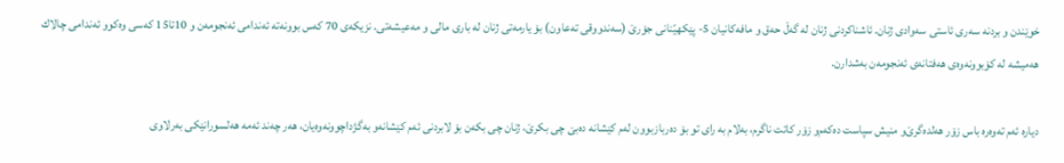خوێندن و بردنه‌ سه‌ری ئاستی سه‌وادی ژنان. ئاشناكردنی ژنان له‌ گه‌ڵ حه‌ق و مافه‌كانیان 5- پێكهیًنانی جۆرێ (سه‌ندووقی ته‌عاون) بۆ یارمه‌تی ژنان له‌ باری مالی و مه‌عیشه‌تی. نزیكه‌ی 70 كه‌س بوونه‌ته‌ ئه‌ندامی ئه‌نجومه‌ن و 10تا15 كه‌سی وه‌كوو ئه‌ندامی چالاك هه‌میشه‌ له‌ كۆبوونه‌وه‌ی‌ هه‌فتانه‌ی ئه‌نجومه‌ن به‌شدارن.

دیاره‌ ئه‌م ته‌وه‌ره‌ باس زۆر هه‌لده‌گرێ‌‌و منیش سپاست ده‌كه‌م‌و زۆر كاتت ناگرم، به‌لام به‌ رای‌ تو بۆ ده‌ربازبوون له‌م كێشانه‌ ده‌بێ‌ چی‌ بكرێ‌، ژنان چی‌ بكه‌ن بۆ لابردنی‌ ئه‌م كێشانه‌‌و به‌گژداچوونه‌وه‌یان، هه‌ر چه‌ند ئه‌مه‌ هه‌لسورانێكی‌ به‌رلاوی‌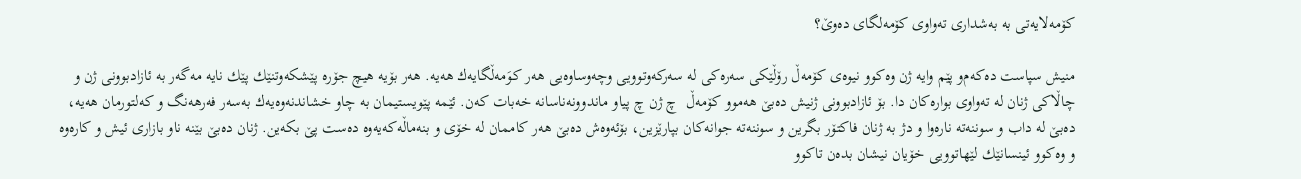كۆمه‌لایه‌تی‌ به‌ به‌شداری‌ ته‌واوی‌ كۆمه‌لگای‌ ده‌وێ‌؟

منیش سپاست ده‌كه‌م‌و پێم وایه‌ ژن وه‌كوو نیوه‌ی كۆمه‌ڵ رۆڵێكی سه‌ره‌كی له‌ سه‌ركه‌وتوویی وچه‌وساوه‌یی هه‌ر كوَمه‌ڵگایه‌ك هه‌یه‌. هه‌ر بۆیه‌ هیچ جۆره‌ پێشكه‌وتنێك پێك نایه‌ مه‌گه‌ر به‌ ئازادبوونی ژن و چاڵاكی ژنان له‌ ته‌واوی بواره‌كان دا. بۆ ئازادبوونی ژنیش ده‌بێ هه‌موو كۆمه‌ڵ  چ ژن چ پیاو ماندوونه‌ناسانه‌ خه‌بات كه‌ن. ئێمه‌ پێویستیمان به‌ چاو خشاندنه‌وه‌یه‌ك به‌سه‌ر فه‌رهه‌نگ و كه‌لتورمان هه‌یه‌، ده‌بێ له‌ داب و سوننه‌ته‌ ناره‌وا و دژ به‌ ژنان فاكتۆر بگرین و سوننه‌ته‌ جوانه‌كان بپارێزین، بۆئه‌وه‌ش ده‌بێ هه‌ر كاممان له‌ خۆی و بنه‌ماڵه‌كه‌یه‌وه‌ ده‌ست پێ بكه‌ین. ژنان ده‌بێ بێنه‌ ناو بازاری ئیش و كاره‌وه‌ و وه‌كوو ئینسانێك لێهاتوویی خۆیان نیشان بده‌ن تاكوو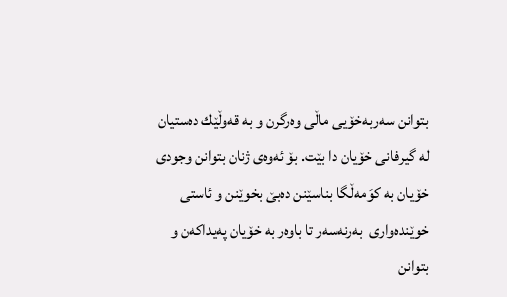بتوانن سه‌ربه‌خۆیی ماڵی وه‌رگرن و به‌ قه‌وڵێك ده‌ستیان له‌ گیرفانی خۆیان دا بێت. بۆ ئه‌وه‌ی ژنان بتوانن وجودی خۆیان به‌ كوَمه‌ڵگا بناسێنن ده‌بێ بخوێنن و ئاستی خوێنده‌واری  به‌رنه‌سه‌ر تا باوه‌ر به‌ خۆیان په‌یداكه‌ن و بتوانن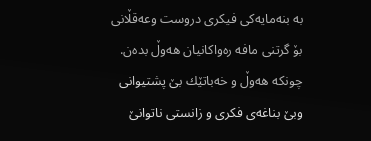به‌ بنه‌مایه‌كی فیكری دروست وعه‌قڵانی بۆ گرتنی مافه‌ ره‌واكانیان هه‌وڵ بده‌ن. چونكه‌ هه‌وڵ و خه‌باتێك بێ پشتیوانی وبێ بناغه‌ی فكری و زانستی ناتوانێ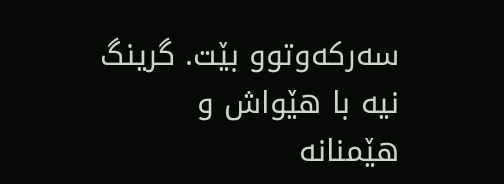سه‌ركه‌وتوو بێت. گرینگ نیه‌ با هێواش و هێمنانه‌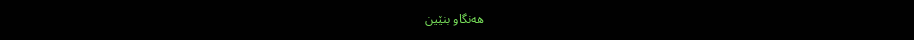هه‌نگاو بنێین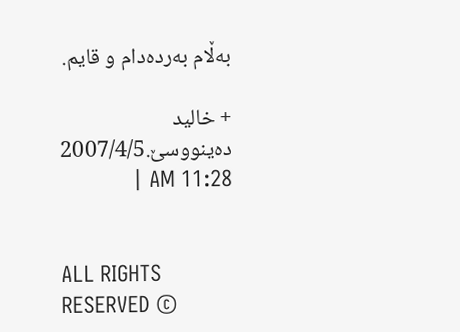به‌ڵام به‌رده‌دام و قایم.

+ خالید ده‌ینووسێ.2007/4/5 11:28 AM |


ALL RIGHTS RESERVED ©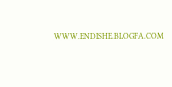WWW.ENDISHE.BLOGFA.COM